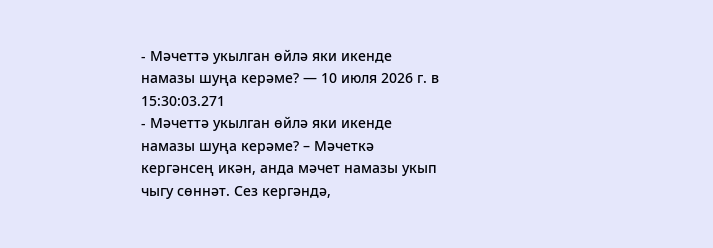- Мәчеттә укылган өйлә яки икенде намазы шуңа керәме? — 10 июля 2026 г. в 15:30:03.271
- Мәчеттә укылган өйлә яки икенде намазы шуңа керәме? – Мәчеткә кергәнсең икән, анда мәчет намазы укып чыгу сөннәт. Сез кергәндә,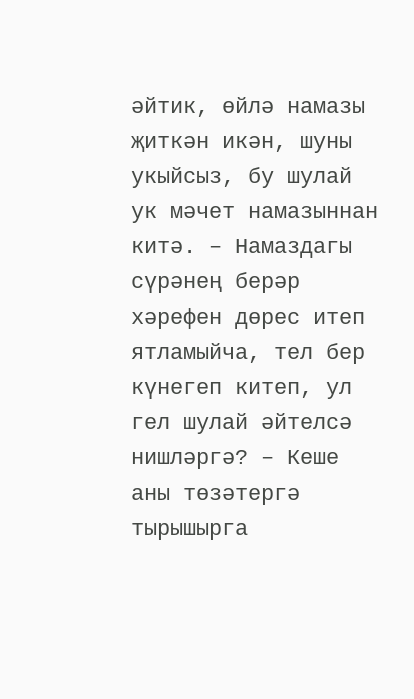әйтик, өйлә намазы җиткән икән, шуны укыйсыз, бу шулай ук мәчет намазыннан китә. – Намаздагы сүрәнең берәр хәрефен дөрес итеп ятламыйча, тел бер күнегеп китеп, ул гел шулай әйтелсә нишләргә? – Кеше аны төзәтергә тырышырга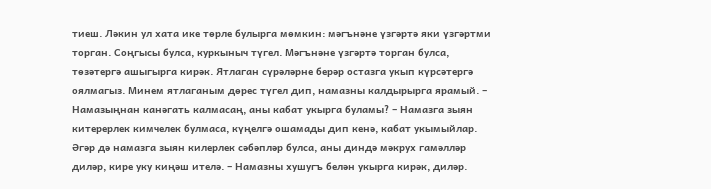тиеш. Ләкин ул хата ике төрле булырга мөмкин: мәгънәне үзгәртә яки үзгәртми торган. Соңгысы булса, куркыныч түгел. Мәгънәне үзгәртә торган булса, төзәтергә ашыгырга кирәк. Ятлаган сүрәләрне берәр остазга укып күрсәтергә оялмагыз. Минем ятлаганым дөрес түгел дип, намазны калдырырга ярамый. – Намазыңнан канәгать калмасаң, аны кабат укырга буламы? – Намазга зыян китерерлек кимчелек булмаса, күңелгә ошамады дип кенә, кабат укымыйлар. Әгәр дә намазга зыян килерлек сәбәпләр булса, аны диндә мәкрух гамәлләр диләр, кире уку киңәш ителә. – Намазны хушугъ белән укырга кирәк, диләр.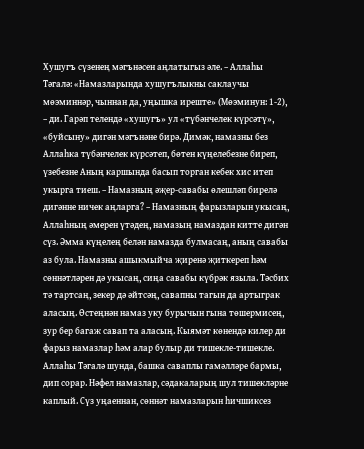Хушугъ сүзенең мәгънәсен аңлатыгыз әле. – Аллаһы Тәгалә: «Намазларында хушугълыкны саклаучы мөэминнәр, чыннан да, уңышка иреште» (Мөэминун: 1-2), – ди. Гарәп телендә «хушугъ» ул «түбәнчелек күрсәтү», «буйсыну» дигән мәгънәне бирә. Димәк, намазны без Аллаһка түбәнчелек күрсәтеп, бөтен күңелебезне биреп, үзебезне Аның каршында басып торган кебек хис итеп укырга тиеш. – Намазның әҗер-савабы өлешләп бирелә дигәнне ничек аңларга? – Намазның фарызларын укысаң, Аллаһның әмерен үтәдең, намазың намаздан китте дигән сүз. Әмма күңелең белән намазда булмасаң, аның савабы аз була. Намазны ашыкмыйча җиренә җиткереп һәм сөннәтләрен дә укысаң, сиңа савабы күбрәк языла. Тәсбих тә тартсаң, зекер дә әйтсәң, савапны тагын да артыграк аласың. Өстеңнән намаз уку бурычын гына төшермисең, зур бер багаж савап та аласың. Кыямәт көнендә килер ди фарыз намазлар һәм алар булыр ди тишекле-тишекле. Аллаһы Тәгалә шунда, башка саваплы гамәлләре бармы, дип сорар. Нәфел намазлар, сәдакаларың шул тишекләрне каплый. Сүз уңаеннан, сөннәт намазларын һичшиксез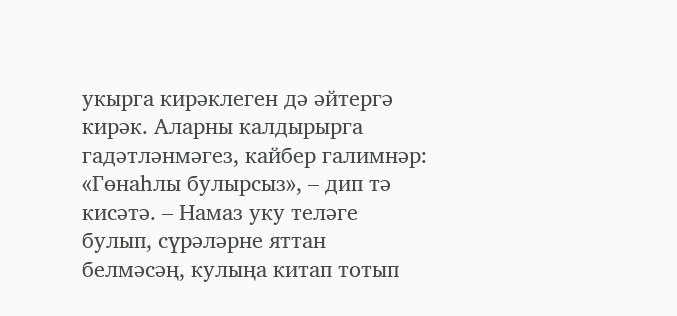укырга кирәклеген дә әйтергә кирәк. Аларны калдырырга гадәтләнмәгез, кайбер галимнәр: «Гөнаһлы булырсыз», – дип тә кисәтә. – Намаз уку теләге булып, сүрәләрне яттан белмәсәң, кулыңа китап тотып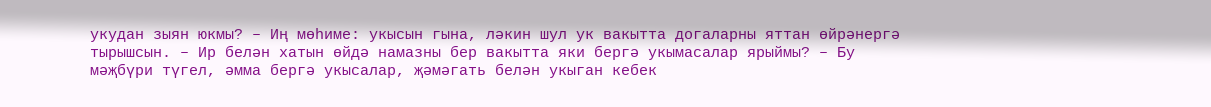укудан зыян юкмы? – Иң мөһиме: укысын гына, ләкин шул ук вакытта догаларны яттан өйрәнергә тырышсын. – Ир белән хатын өйдә намазны бер вакытта яки бергә укымасалар ярыймы? – Бу мәҗбүри түгел, әмма бергә укысалар, җәмәгать белән укыган кебек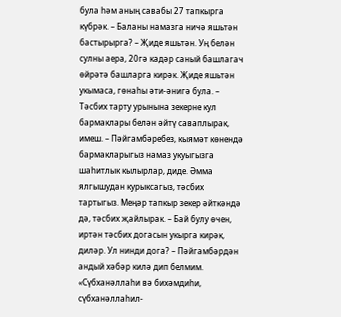була һәм аның савабы 27 тапкырга күбрәк. – Баланы намазга ничә яшьтән бастырырга? – Җиде яшьтән. Уң белән сулны аера, 20гә кадәр саный башлагач өйрәтә башларга кирәк. Җиде яшьтән укымаса, гөнаһы әти-әнигә була. – Тәсбих тарту урынына зекерне кул бармаклары белән әйтү саваплырак, имеш. – Пәйгамбәребез, кыямәт көнендә бармакларыгыз намаз укуыгызга шаһитлык кылырлар, диде. Әмма ялгышудан курыксагыз, тәсбих тартыгыз. Меңәр тапкыр зекер әйткәндә дә, тәсбих җайлырак. – Бай булу өчен, иртән тәсбих догасын укырга кирәк, диләр. Ул нинди дога? – Пәйгамбәрдән андый хәбәр килә дип белмим. «Сүбханәллаһи вә бихәмдиһи, сүбханәллаһил-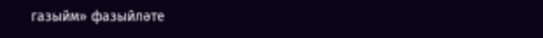газыйм» фазыйләте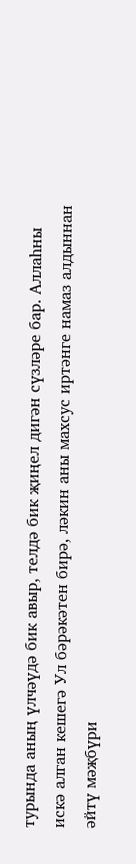турында аның үлчәүдә бик авыр, телдә бик җиңел дигән сүзләре бар. Аллаһны искә алган кешегә Ул бәрәкәтен бирә, ләкин аны махсус иртәнге намаз алдыннан әйтү мәҗбүри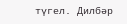түгел. Дилбәр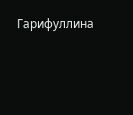Гарифуллина